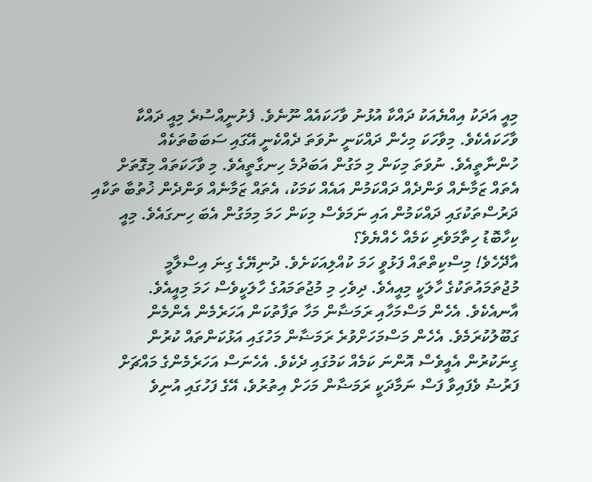މިއީ އަދަކު އިއްޔެއަކު ދައްކާ އުޅުނު ވާހަކައެއް ނޫނެވެ. ފެށުނީއްސުރެ މިއީ ދައްކާ ވާހަކައެކެވެ. މިވާހަކަ މިހެން ދައްކަނީ ނުވަތަ ދެއްކެނީ އޭގައި ސަބަބުތަކެއް ހުންނާތީއެވެ. ނުވަތަ މިކަން މި މަގުން އަބަދުމެ ހިނގާތީއެވެ. މި ވާހަކަތައް މިގޮތަށް އެތައް ޒަމާނެއް ވަންދެއް ދައްކަމުން އައެއް ކަމަކު، އެތައް ޒަމާނެއް ވަންދެން ޚުތުބާ ތަކާއި ދަރުސްތަކުގައި ދައްކަމުން އައި ނަމަވެސް މިކަން ހަމަ މިމަގުން އެބަ ހިނގައެވެ. މިއީ ކިހާބޮޑު ހިތާމަވެރި ކަމެއް ހެއްޔެވެ؟
އާދޭހެވެ! މިސްކިތްތައް ފަޅުވީ ހަމަ ކުއްލިއަކަށެވެ. ދުނިޔޭގެ ގިނަ އިސްލާމީ މުޖުތަމައުތަކުގެ ހާލަކީ މިއީއެވެ. ދިވެހި މި މުޖުތަމައުގެ ހާލަކީވެސް ހަމަ މިއީއެވެ. އާނއެކެވެ. އެހެން މަސްމަހާއި ރަމަޟާން މަހާ ތަފާތުކަން އަހަރެމެން އެންމެން ގަބޫލުކުރަމެވެ. އެހެން މަސްމަހަށްވުރެ ރަމަޟާން މަހުގައި އަޅުކަންތައް ކުރުން ގިނަކުރުން އެއީވެސް އޮންނަ ކަމެއް ކަމުގައި ދެކެވެ. އެހެނަސް އަހަރެމެންގެ މައްޗަށް ފަރުޟު ވެފައިވާ ފަސް ނަމާދަކީ ރަމަޟާން މަހަށް އިތުރުވެ، އޭގެ ފަހުގައި އުނިވެ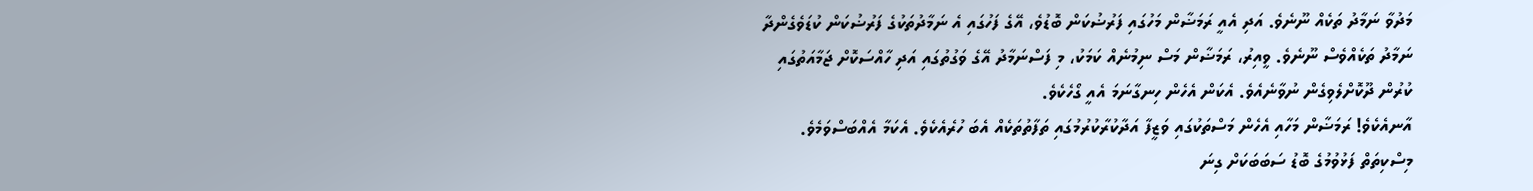މަދުވާ ނަމާދު ތަކެއް ނޫނެވެ. އަދި އެއީ ރަމަޟާން މަހުގައި ފަރުޟުކަން ބޮޑުވެ، އޭގެ ފަހުގައި އެ ނަމާދުތަކުގެ ފަރުޟުކަން ކުޑަވެގެންދާ ނަމާދު ތަކެއްވެސް ނޫނެވެ. ވީއިރު، ރަމަޟާން މަސް ނިމުނެއް ކަމަކު، މި ފަސްނަމާދު އޭގެ ވަގުތުގައި އަދި ހާއްސަކޮށް ޖަމާއަތުގައި ކުރުން ދޫކޮށްލެވިގެން ނުވާނެއެވެ. އެކަން އެހެން ހިނގާނަމަ އެއީ ގޯހެކެވެ.
އާނއެކެވެ! ރަމަޟާން މަހާއި އެހެން މަސްތަކުގައި ވަޒީފާ އަދާކުރާކުރުމުގައި ތަފާތުތަކެއް އެބަ ހުރެއެކެވެ. އެކަމާ އެއްބަސްވަމެވެ. މިސްކިތަތް ފަޅުވުމުގެ ބޮޑު ސަބަބަކަށް ގިނަ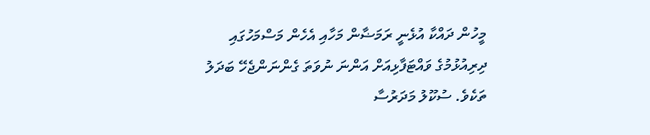މީހުން ދައްކާ އުޅެނީ ރަމަޟާން މަހާއި އެހެން މަސްމަހުގައި ދިރިއުޅުމުގެ ވައްޓަފާޅިއަށް އަންނަ ނުވަތަ ގެންނަންޖެހޭ ބަދަލު ތަކެވެ. ސުކޫލު މަދަރުސާ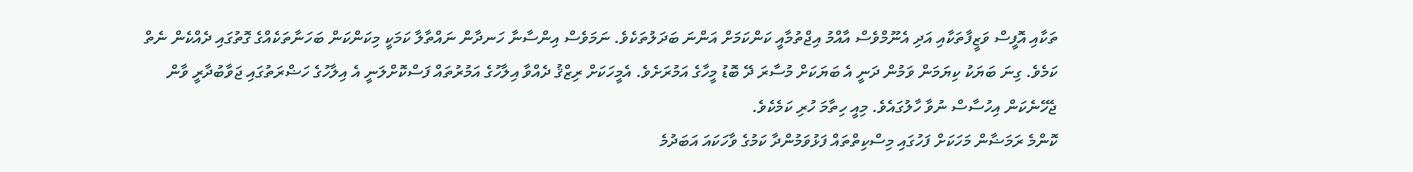ތަކާއި އޮފީސް ވަޒީފާތަކާއި އަދި އެނޫމްވެސް އާއްމު އިޖްތުމާއީ ކަންކަމަށް އަންނަ ބަދަލުތަކެވެ. ނަމަވެސް އިންސާނާ ހަނދާން ނައްތާލާ ކަމަކީ މިކަންކަން ބަހަނާތަކެއްގެ ގޮތުގައި ދެއްކެން ނެތް ކަމެވެ. ގިނަ ބަޔަކު ކިޔަމަން ވަމުން ދަނީ އެ ބަޔަކަށް މުސާރަ ދޭ ބޮޑު މީހާގެ އަމުރަށެވެ. އެމީހަކަށް ރިޒްޤު ދެއްވާ އިލާހުގެ އަމުރުތައް ފަސްކޮށްލަނީ އެ އިލާހުގެ ހަޟްރަތުގައި ޖަވާބުދާރީ ވާން ޖެހޭނެކަން އިހުސާސް ނުވާ ހާލުގައެވެ. މިއީ ހިތާމަ ހުރި ކަމެކެވެ.
ކޮންމެ ރަމަޟާން މަހަކަށް ފަހުގައި މިސްކިތްތައް ފަޅުވަމުންދާ ކަމުގެ ވާހަކައަ އަބަދުމެ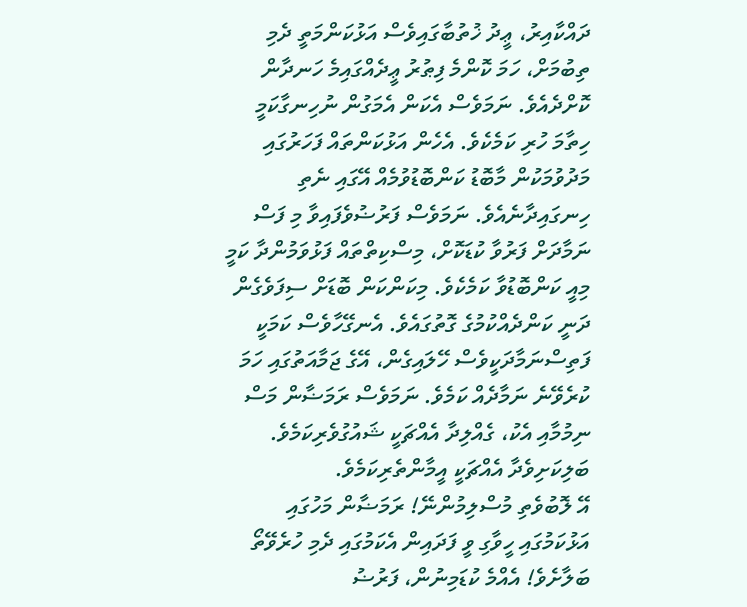ދައްކާއިރު، ޢީދު ޚުތުބާގައިވެސް އަޅުކަންމަތީ ދެމި ތިބުމަށް، ހަމަ ކޮންމެ ފިޠުރު ޢީދެއްގައިމެ ހަނދާން ކޮށްދެއެވެ. ނަމަވެސް އެކަން އެމަގުން ނުހިނގާކަމީ ހިތާމަ ހުރި ކަމެކެވެ. އެހެން އަޅުކަންތައް ފަހަރުގައި މަދުވުމަކުން މާބޮޑު ކަންބޮޑުވުމެއް އޭގައި ނެތި ހިނގައިދާނެއެވެ. ނަމަވެސް ފަރުޟުވެފައިވާ މި ފަސް ނަމާދަށް ފަރުވާ ކުޑަކޮށް، މިސްކިތްތައް ފަޅުވަމުންދާ ކަމީ މިއީ ކަންބޮޑުވާ ކަމެކެވެ. މިކަންކަން ބޮޑަށް ސިފަވެގެން ދަނީ ކަންދެއްކުމުގެ ގޮތުގައެވެ. އެނގޭހާވެސް ކަމަކީ ފަތިސްނަމާދަކީވެސް ހޭލައިގެން، އޭގެ ޖަމާއަތުގައި ހަމަ ކުރެވޭނެ ނަމާދެއް ކަމެވެ. ނަމަވެސް ރަމަޟާން މަސް ނިމުމާއި އެކު، ގެއްލިދާ އެއްޗަކީ ޝައުގުވެރިކަމެވެ. ބަލިކަށިވެދާ އެއްޗަކީ އީމާންތެރިކަމެވެ.
އޭ ލޮބުވެތި މުސްލިމުންނޭ! ރަމަޟާން މަހުގައި އަޅުކަމުގައި ހީވާގި ވީ ފަދައިން އެކަމުގައި ދެމި ހުރެވޭތޯ ބަލާށެވެ! އެއްމެ ކުޑަމިނުން، ފަރުޟު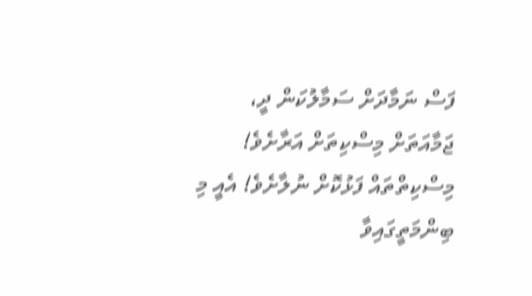ފަސް ނަމާދަށް ސަމާލުކަން ދީ، ޖަމާއަތަށް މިސްކިތަށް އަރާށެވެ! މިސްކިތްތައް ފަޅުކޮށް ނުލާށެވެ! އެއީ މި ބިންމަތީގައިވާ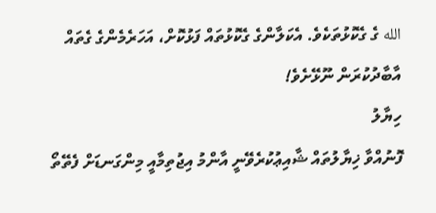الله ގެ ގެކޮޅުތަކެވެ. އެކަލާންގެ ގެކޮޅުތައް ފަޅުކޮށް، އަހަރެމެންގެ ގެތައް އާބާދުކުރަން ނޫޅޭށެވެ!
ހިޔާލު
ފޮނުއްވާ ޚިޔާލުތައް ޝާއިޢުކުރެވޭނީ އާންމު އިޖުތިމާއީ މިންގަނޑަށް ފެތޭތޯ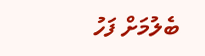ބެލުމަށް ފަހު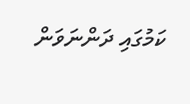ކަމުގައި ދަންނަވަން